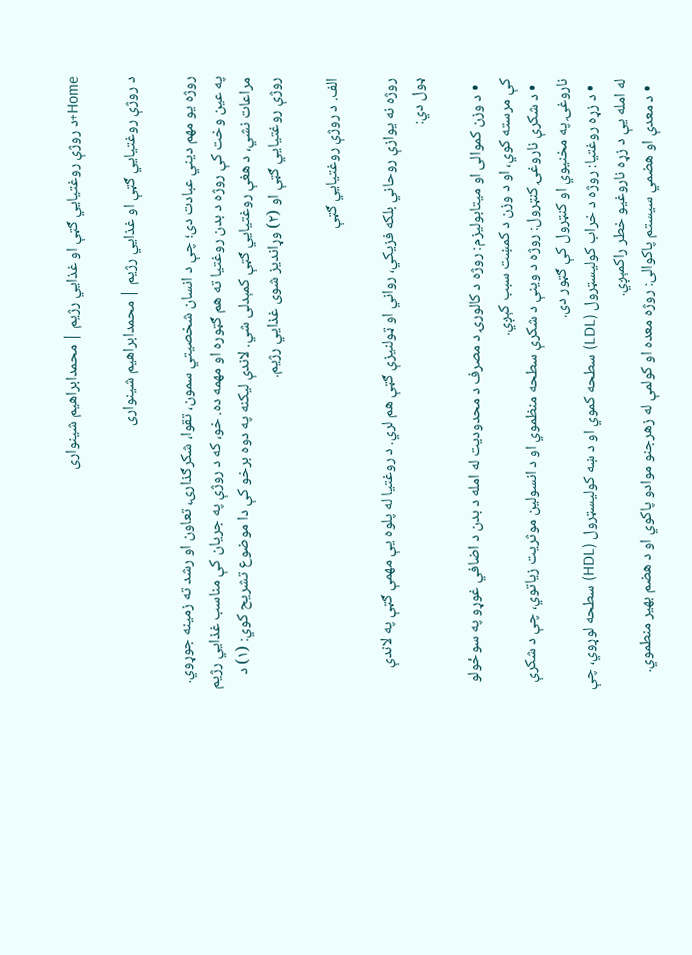Home+د روژې روغتیايي ګټې او غذایي رژیم | محمدابراهیم شینواری

د روژې روغتیايي ګټې او غذایي رژیم | محمدابراهیم شینواری

روژه یو مهم دیني عبادت دی؛ چې د انسان شخصیتي سمون، تقوا، شکرګذارۍ، تعاون او رشد ته زمینه جوړوي. په عین وخت کې روژه د بدن روغتیا ته هم ګټوره او مهمه ده. خو، که د روژې په جریان کې مناسب غذایي رژیم مراعات نشي، د هغې روغتیايي ګټې کمېدلی شي. لاندې لیکنه په دوه برخو کې دا موضوع تشریح کوي: (۱) د روژې روغتیايي ګټې او (۲) وړاندیز شوی غذایي رژیم.

الف. د روژې روغتیايي ګټې

روژه نه یوازې روحاني بلکه فزیکي، رواني او ټولنیزې ګټې هم لري. د روغتیا له پلوه یې مهمې ګټې په لاندې ډول دي:

  • د وزن کموالی او میتابولیزم: روژه د کالورۍ د مصرف د محدودیت له امله د بدن د اضافي غوړو په سوځولو کې مرسته کوي، او د وزن د کمښت سبب کېږي.
  • د شکرې ناروغۍ کنټرول: روژه د وینې د شکرې سطحه منظموي او د انسولین موثریت زیاتوي، چې د شکرې ناروغۍ په مخنیوي او کنټرول کې ګټور دی.
  • د زړه روغتیا: روژه د خراب کولیسټرول (LDL) سطحه کموي او د ښه کولیسټرول (HDL) سطحه لوړوي، چې له امله یې د زړه ناروغیو خطر راکمېږي.
  • د معدې او هضمي سیستم پاکوالی: روژه معده او کولمې له زهرجنو موادو پاکوي او د هضم بهیر منطموي.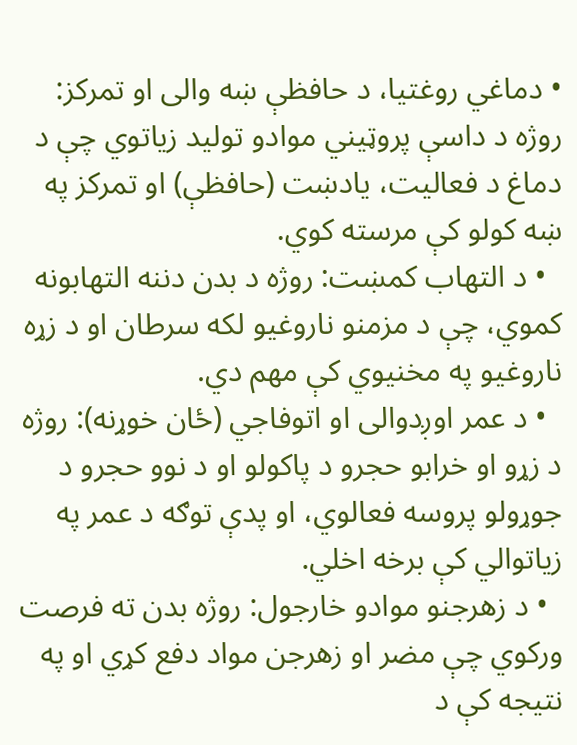• دماغي روغتیا، د حافظې ښه والی او تمرکز: روژه د داسې پروټیني موادو تولید زیاتوي چې د دماغ د فعالیت، یادښت (حافظې) او تمرکز په ښه کولو کې مرسته کوي.
  • د التهاب کمښت: روژه د بدن دننه التهابونه کموي، چې د مزمنو ناروغیو لکه سرطان او د زړه ناروغیو په مخنیوي کې مهم دي.
  • د عمر اوږدوالی او اتوفاجي (ځان خوړنه): روژه د زړو او خرابو حجرو د پاکولو او د نوو حجرو د جوړولو پروسه فعالوي، او پدې توګه د عمر په زیاتوالي کې برخه اخلي.
  • د زهرجنو موادو خارجول: روژه بدن ته فرصت ورکوي چې مضر او زهرجن مواد دفع کړي او په نتیجه کې د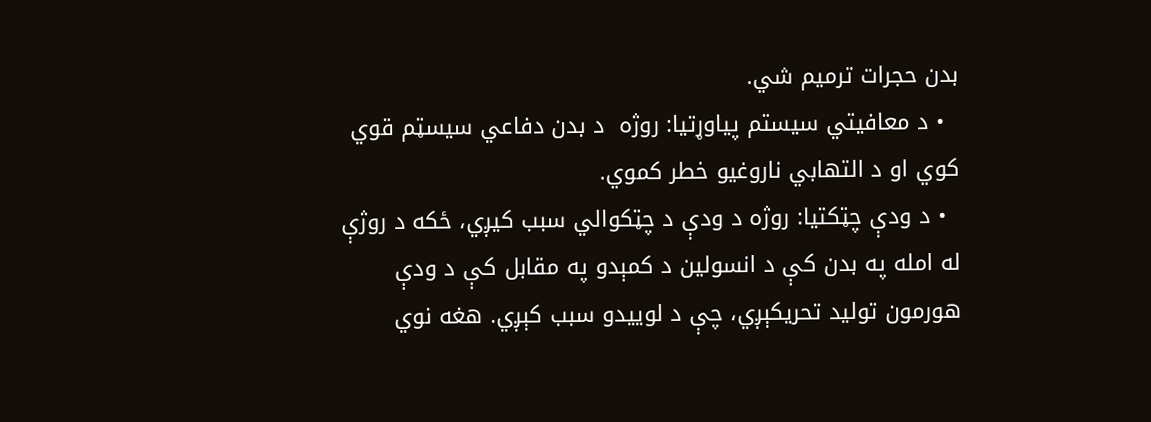بدن حجرات ترمیم شي.
  • د معافیتي سیستم پیاوړتیا: روژه  د بدن دفاعي سیسټم قوي کوي او د التهابي ناروغیو خطر کموي.
  • د ودې چټکتیا: روژه د ودې د چټکوالي سبب کیږي، ځکه د روژې له امله په بدن کې د انسولین د کمېدو په مقابل کې د ودې هورمون تولید تحریکېږي، چې د لوییدو سبب کېږي. هغه نوي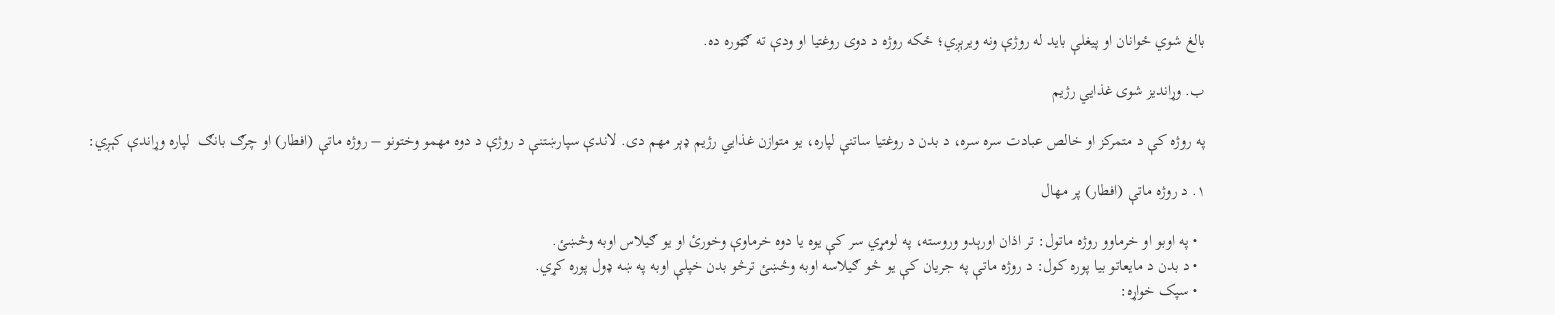بالغ شوي ځوانان او پیغلې باید له روژې ونه ویرېږي؛ ځکه روژه د دوی روغتیا او ودې ته ګټوره ده.

ب. وړاندیز شوی غذایي رژیم

په روژه کې د متمرکز او خالص عبادت سره سره، د بدن د روغتیا ساتنې لپاره، یو متوازن غذایي رژیم ډېر مهم دی. لاندې سپارښتنې د روژې د دوه مهمو وختونو – روژه ماتې (افطار) او چرګ بانګ  لپاره وړاندې کېږي:

۱. د روژه ماتې (افطار) پر مهال

  • په اوبو او خرماوو روژه ماتول: تر اذان اورېدو وروسته، په لومړي سر کې یوه یا دوه خرماوې وخورئ او یو ګیلاس اوبه وڅښئ.
  • د بدن د مایعاتو بیا پوره کول: د روژه ماتې په جریان کې یو څو ګیلاسه اوبه وڅښئ ترڅو بدن خپلې اوبه په ښه ډول پوره کړي.
  • سپک خواړه: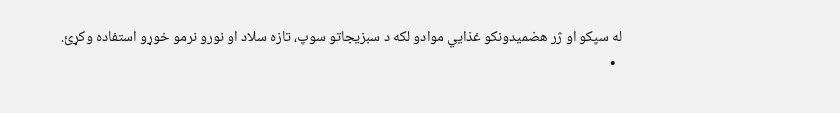له سپکو او ژر هضمیدونکو غذایي موادو لکه د سبزیجاتو سوپ، تازه سلاد او نورو نرمو خوړو استفاده وکړئ.
  •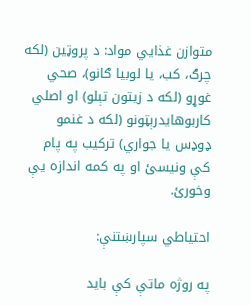متوازن غذایي مواد: د پروټین (لکه چرګ، کب، یا لوبیا ګانو)، صحي غوړو (لکه د زیتون تېلو) او اصلي کاربوهایدرېټونو (لکه د غنمو ډوډس یا جواري) ترکیب په پام کې ونیسئ او په کمه اندازه یې وخورئ.

احتیاطي سپارښتنې:

په روژه ماتې کې باید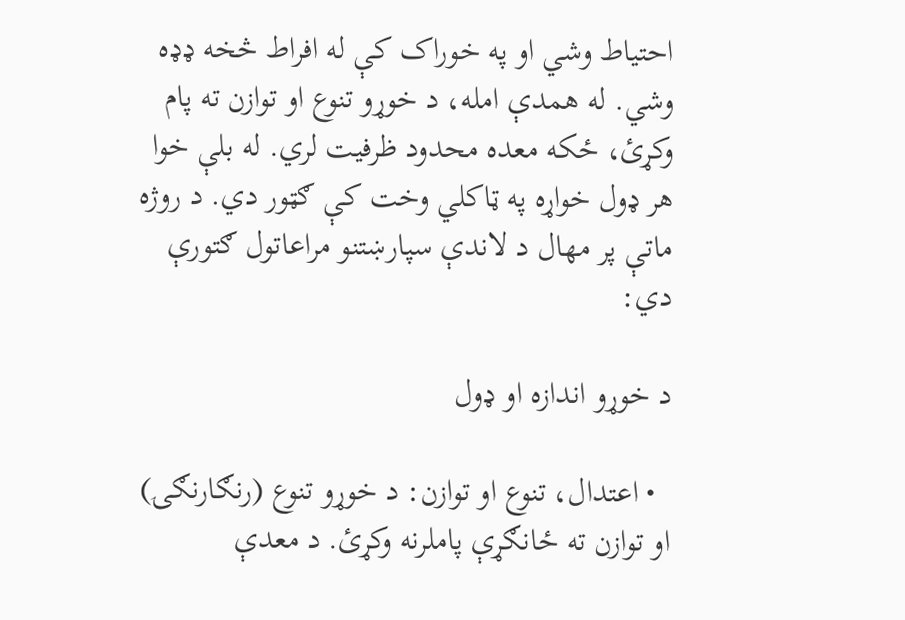احتیاط وشي او په خوراک کې له افراط څخه ډډه وشي. له همدې امله، د خوړو تنوع او توازن ته پام وکړئ، ځکه معده محدود ظرفیت لري. له بلې خوا هر ډول خواړه په ټاکلي وخت کې ګټور دي. د روژه ماتې پر مهال د لاندې سپارښتنو مراعاتول ګتورې دي:

د خوړو اندازه او ډول

  • اعتدال، تنوع او توازن: د خوړو تنوع (رنګارنګۍ) او توازن ته ځانګړې پاملرنه وکړئ. د معدې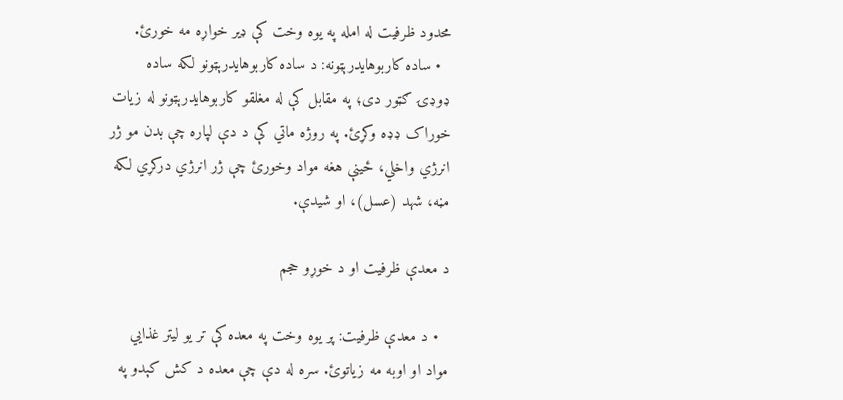محدود ظرفیت له امله په یوه وخت کې ډیر خواړه مه خورئ.
  • ساده کاربوهایدرېټونه: د ساده کاربوهایدرېټونو لکه ساده ډوډۍ ګټور دی؛ په مقابل کې له مغلقو کاربوهایدرېټونو له زیات خوراک ډډه وکړئ. په روژه ماتي کې د دې لپاره چې بدن مو ژر انرژي واخلي، ځینې هغه مواد وخورئ چې ژر انرژي درکړي لکه مڼه، شهد (عسل)، او شیدې.

د معدې ظرفیت او د خوړو حجم

  • د معدې ظرفیت: پر یوه وخت په معده کې تر یو لیتر غذایي مواد او اوبه مه زیاتوئ. سره له دې چې معده د کش کېدو په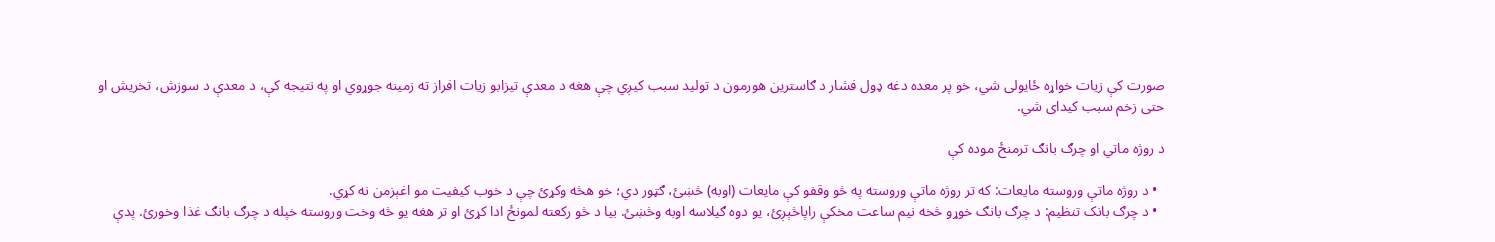صورت کې زیات خواړه ځایولی شي، خو پر معده دغه ډول فشار د ګاسترین هورمون د تولید سبب کیږي چې هغه د معدې تیزابو زیات افراز ته زمینه جوړوي او په نتیجه کې، د معدې د سوزش، تخریش او حتی زخم سبب کیدای شي.

د روژه ماتي او چرګ بانګ ترمنځ موده کې

  • د روژه ماتې وروسته مایعات: که تر روژه ماتې وروسته په څو وقفو کې مایعات (اوبه) څښئ، ګټور دي؛ خو هڅه وکړئ چې د خوب کیفیت مو اغېزمن نه کړي.
  • د چرګ بانک تنظیم: د چرګ بانګ خوړو څخه نیم ساعت مخکې راپاڅېږئ، یو دوه ګیلاسه اوبه وڅښئ. بیا د څو رکعته لمونځ ادا کړئ او تر هغه یو څه وخت وروسته خپله د چرګ بانګ غذا وخورئ. پدې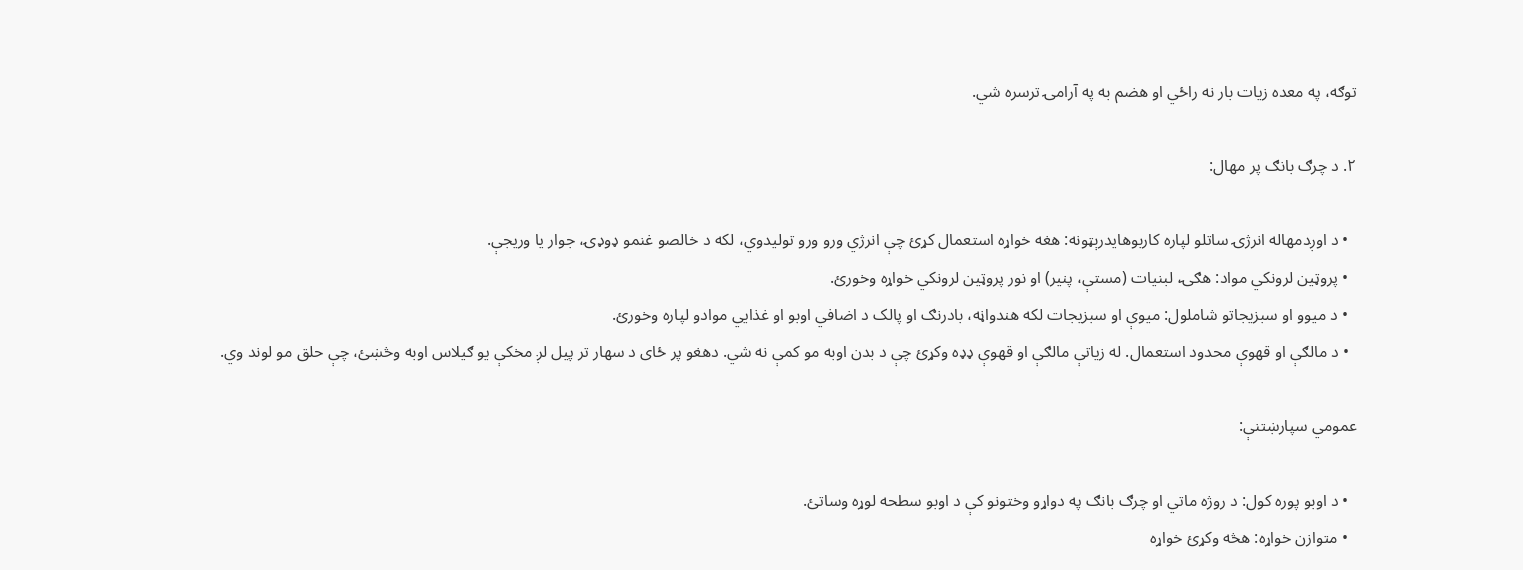توګه، په معده زیات بار نه راځي او هضم به په آرامۍ ترسره شي.

۲. د چرګ بانګ پر مهال:

  • د اوږدمهاله انرژۍ ساتلو لپاره کاربوهایدرېټونه: هغه خواړه استعمال کړئ چې انرژي ورو ورو تولیدوي، لکه د خالصو غنمو ډوډۍ، جوار یا وریجې.
  • پروټین لرونکي مواد: هګۍ، لبنیات (مستې، پنیر) او نور پروټین لرونکي خواړه وخورئ.
  • د میوو او سبزیجاتو شاملول: میوې او سبزیجات لکه هندواڼه، بادرنګ او پالک د اضافي اوبو او غذایي موادو لپاره وخورئ.
  • د مالګې او قهوې محدود استعمال. له زیاتې مالګې او قهوې ډډه وکړئ چې د بدن اوبه مو کمې نه شي. دهغو پر ځای د سهار تر پیل لږ مخکې یو ګیلاس اوبه وڅښئ، چې حلق مو لوند وي.

عمومي سپارښتنې:

  • د اوبو پوره کول: د روژه ماتي او چرګ بانګ په دواړو وختونو کې د اوبو سطحه لوړه وساتئ.
  • متوازن خواړه: هڅه وکړئ خواړه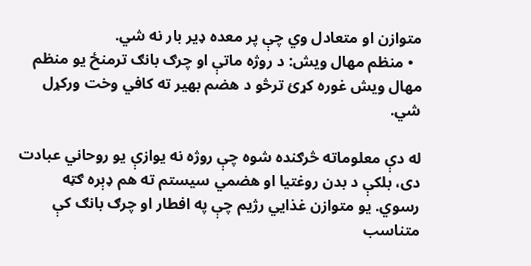متوازن او متعادل وي چې پر معده ډیر بار نه شي.
  • منظم مهال ویش: د روژه ماتې او چرګ بانګ ترمنځ یو منظم مهال ویش غوره کړئ ترڅو د هضم بهیر ته کافي وخت ورکړل شي.

له دې معلوماته څرګنده شوه چې روژه نه یوازې یو روحاني عبادت دی، بلکې د بدن روغتیا او هضمي سیستم ته هم ډېره ګټه رسوي. یو متوازن غذایي رژیم چې په افطار او چرګ بانګ کې متناسب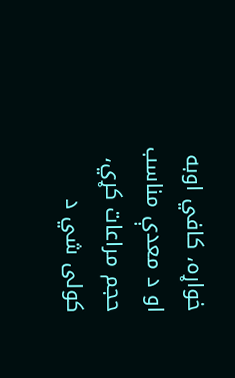خواړه، کافي اوبه او د معدې مناسب حجم مراعات کړي، کولی شي د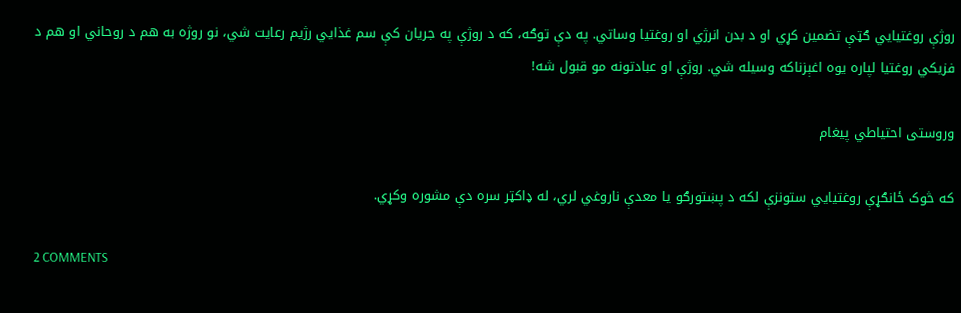روژې روغتیايي ګټې تضمین کړي او د بدن انرژي او روغتیا وساتي. په دې توګه، که د روژې په جریان کې سم غذایي رژیم رعایت شي، نو روژه به هم د روحاني او هم د فزیکي روغتیا لپاره یوه اغېزناکه وسیله شي. روژې او عبادتونه مو قبول شه!

وروستی احتیاطي پیغام

که څوک ځانګړې روغتیايي ستونزې لکه د پښتورګو یا معدې ناروغي لري، له ډاکټر سره دې مشوره وکړي.

2 COMMENTS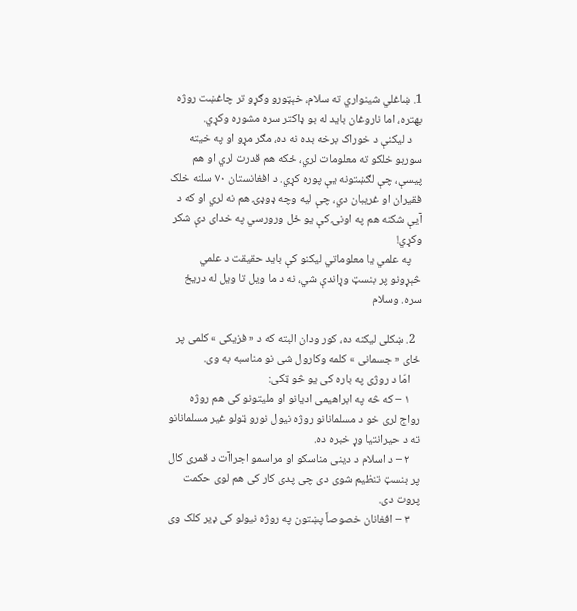1. ښاغلي شینواري ته سلام، خېټورو وګړو تر چاغښت روژه بهتره، اما ناروغان باید له بو ډاکتر سره مشوره وکړي.
    د لیکنې د خوراک برخه بده نه ده، مګر مړو او په خيته سوربو خلکو ته معلومات لري، ځکه هم قدرت لري او هم پیسې، چې لګښتونه یې پوره کړي. د افغانستان ۷۰ سلنه خلک فقیران او غریبان دي، چې لیه وچه ډوډۍ هم نه لري او که د آیې شکنه هم په اونۍ کې یو ځل ورورسي په خدای دې شکر وکړي!
    په علمي یا معلوماتي لیکنو کې باید حقیقت د علمي څېړونو پر بنسټ وړاندې شي، نه د ما ویل تا ویل له دريځ سره. وسلام

  2. ښکلی لیکنه ده، کور ودان البته که د « فزیکی » کلمی پر ځای « جسمانی » کلمه وکارول شی نو مناسبه به وی.
    امّا د روژی په باره کی یو څو ټکی:
    ۱ – که څه په ابراهیمی ادیانو او ملیتونو کی هم روژه رواج لری خو د مسلمانانو روژه نیول نورو ټولو غیر مسلمانانو ته د حیرانتیا وړ خبره ده.
    ۲ – د اسلام د دینی مناسکو او مراسمو اجراآت د قمری کال پر بنسټ تنظیم شوی دی چی پدی کار کی هم لوی حکمت پروت دی.
    ۳ – افغانان خصوصاً پښتون په روژه نیولو کی ډیر کلک وی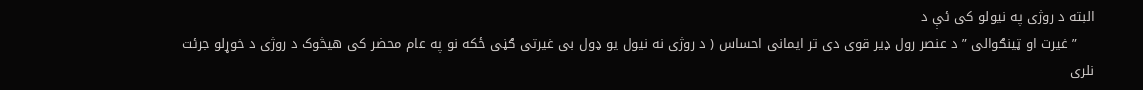البته د روژی په نیولو کی ئې د
    ” غیرت او ټینګوالی ” د عنصر رول ډیر قوی دی تر ایمانی احساس ( د روژی نه نیول یو ډول بی غیرتی ګڼی ځکه نو په عام محضر کی هیڅوک د روژی د خوړلو جرئت نلری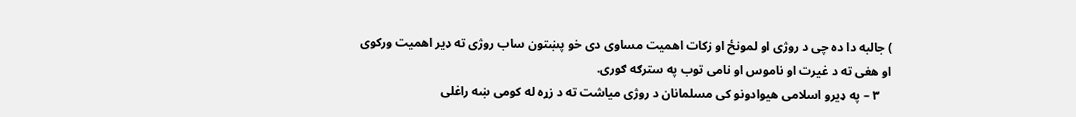) جالبه دا ده چی د روژی او لمونځ او زکات اهمیت مساوی دی خو پښتون ساب روژی ته ډیر اهمیت ورکوی او هغی ته د غیرت او ناموس او نامی توب په سترګه ګوری.
    ۳ – په ډیرو اسلامی هیوادونو کی مسلمانان د روژی میاشت ته د زړه له کومی ښه راغلی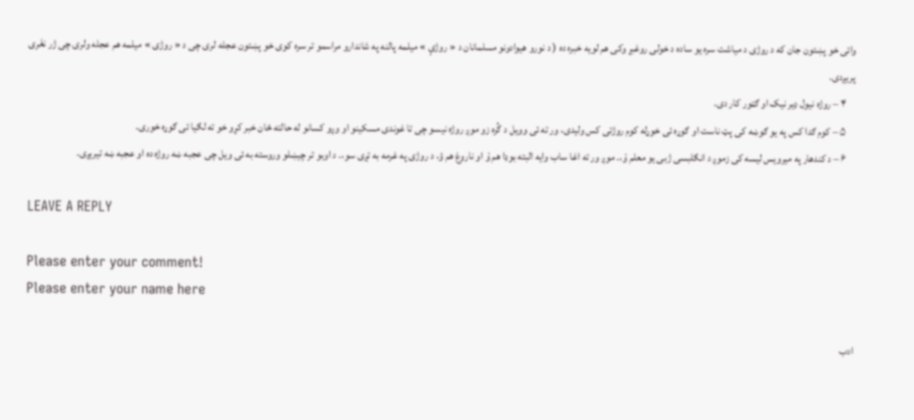وائی خو پښتون جان که د روژی د میاشت سره یو ساده د خولی روغبړ وکی هم لویه خبره ده ( د نورو هیوادونو مسلمانان د « روژې » میلمه پالنه په شاندارو مراسمو تر سره کوی خو پښتون عجله لری چی د « روژی » میلمه هم عجله ولری چی ژر نغَری پریږدی.
    ۴ – روژه نیول ډیر نیک او ګټور کار دی.
    ۵ – کوم ګدا کس په یو ګوښه کی پټ ناست او ګوړه ئی خوړله کوم روژتی کس ولیدی، ور ته ئی وویل د ګُره زو موږ روژه نیسو چی تا غوندی مسکینو او وږو کسانو له حالته ځان خبر کړو خو ته لګیا ئی ګوړه خوری.
    ۶ – د کندهار په میرویس لیسه کی زموږ د انګلبسی ژبی یو معلم ۇ،. موږ ور ته اغا ساب وایه البته بوډا هم ۇ او ناروغ هم ؤ، د روژی په غرمه به تږی سو،. د اوبو تر چیښلو وروسته به ئی ویل چی عجبه ښه روژه ده او عجبه ښه تیریږی.

LEAVE A REPLY

Please enter your comment!
Please enter your name here

ادب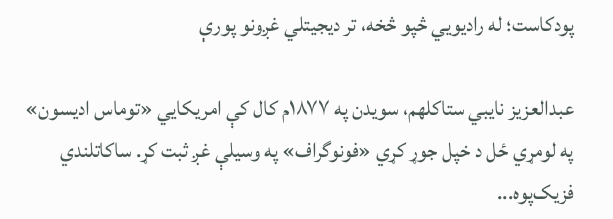پودکاست؛ له رادیويي څپو څخه، تر دیجیتلي غږونو پورې

عبدالعزیز نایبي ستاکلهم، سویدن په ۱۸۷۷م کال کې امریکایي «توماس ادیسون» په لومړي ځل د خپل جوړ کړي «فونوگراف» په وسیلې غږ ثبت کړ. ساکاتلندي فزیک‌پوه...